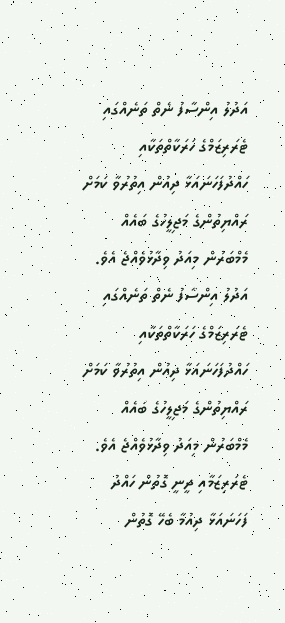އަދުލު އިންސާފު ނެތް ތަނެއްގައި ޓެރަރިޒަމްގެ ހަރަކާތްތަކާއި ހައްދުފަހަނައަޅާ ދިއުން އިތުރުވާ ކަމަށް ރައްޔިތުންގެ މަޖިލީހުގެ ބައެއް މެމްބަރުން މިއަދު ވިދާޅުވެއްޖެ އެވެ.
އަދުލު އިންސާފު ނެތް ތަނެއްގައި ޓެރަރިޒަމްގެ ހަރަކާތްތަކާއި ހައްދުފަހަނައަޅާ ދިއުން އިތުރުވާ ކަމަށް ރައްޔިތުންގެ މަޖިލީހުގެ ބައެއް މެމްބަރުން މިއަދު ވިދާޅުވެއްޖެ އެވެ.
ޓެރަރިޒަމާއި ދީނީ ގޮތުން ހައްދު ފަހަނައަޅާ ދިއުމާ ބެހޭ ގޮތުން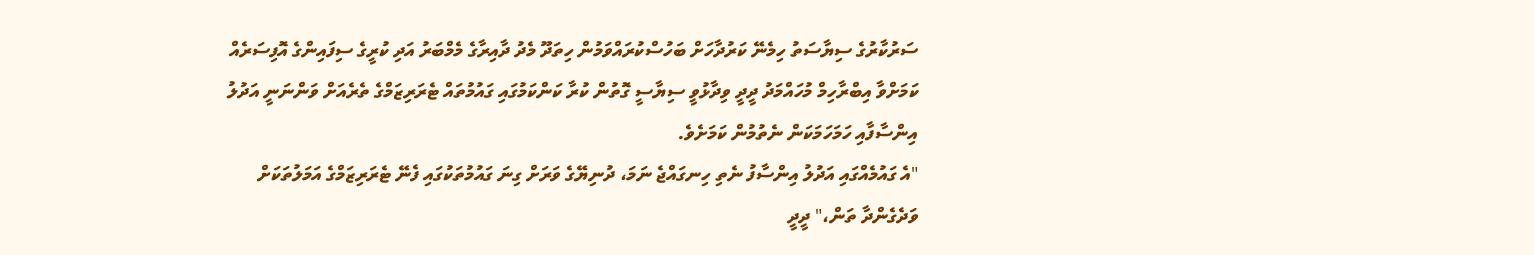ސަރުކާރުގެ ސިޔާސަތު ހިމެނޭ ކަރުދާހަށް ބަހުސްކުރައްވަމުން ހިތަދޫ މެދު ދާއިރާގެ މެމްބަރު އަދި ކުރީގެ ސިފައިންގެ އޮފިސަރެއް ކަމަށްވާ އިބްރާހިމް މުހައްމަދު ދީދީ ވިދާޅުވީ ސިޔާސީ ގޮތުން ކުރާ ކަންކަމުގައި ގައުމުތައް ޓެރަރިޒަމްގެ ތެރެއަށް ވަންނަނީ އަދުލު އިންސާފާއި ހަމަހަމަކަން ނެތުމުން ކަމަށެވެ.
"އެ ގައުމެއްގައި އަދުލު އިންސާފު ނެތި ހިނގައްޖެ ނަމަ، ދުނިޔޭގެ ވަރަށް ގިނަ ގައުމުތަކުގައި ފެނޭ ޓެރަރިޒަމްގެ އަމަލުތަކަށް ވަދެގެންދާ ތަން،" ދީދީ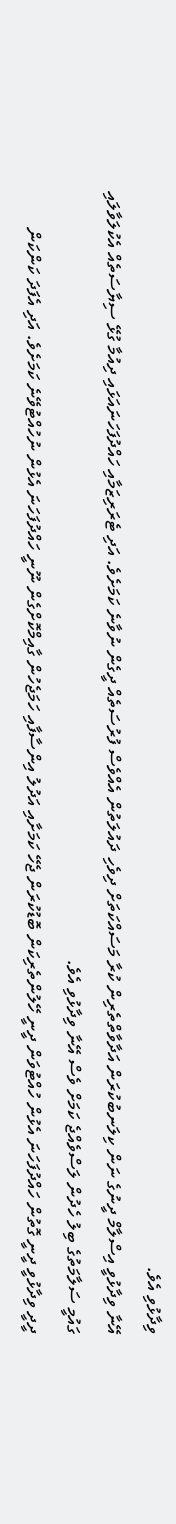ވިދާޅުވި އެވެ.
އޭނާ ވިދާޅުވީ އިސްލާމް ދީނުގެ ނަން ކިލަނބުކުރަން އަދާވާތްތެރިން ކުރާ މަސައްކަތަށް ދިވެހި ދައުލަތުން އެއްވެސް ފުރުސަތެއް ދީގެން ނުވާނެ ކަމަށެވެ. އަދި ޓެރަރިޒަމާއި ހައްދުފަހަނައަޅައި ދިއުމާ ގުޅޭ ސިޔާސަތެއް އެކުލަވާލައި ގައުމީ ސަލާމަތުގެ ބިލު ހެދުން ލަސްވެއްޖެ ކަމަށް ވެސް އޭނާ ވިދާޅުވި އެވެ.
ދީދީ ވިދާޅުވީ ދީނީ ގޮތުން ހައްދުފަހަނަ އެޅުން ހުއްޓުވަން ދީނީ ހޭލުންތެރިކަން ބޮޑުކުރަން ޖެހޭ ކަމަށާއި އަދުލު އިންސާފާއި ހަމަޖެހުން ގާއިމްކޮށްގެން ނޫނީ ހައްދުފަހަނަ އެޅުން ނުހުއްޓުވޭނެ ކަމަށެވެ. އަދި އެފަދަ ކަންކަން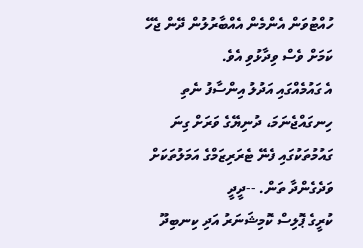ހުއްޓުވަން އެންމެން އެއްބާރުލުން ދޭން ޖެހޭ ކަމަށް ވެސް ވިދާޅުވި އެވެ.
އެ ގައުމެއްގައި އަދުލު އިންސާފު ނެތި ހިނގައްޖެނަމަ، ދުނިޔޭގެ ވަރަށް ގިނަ ގައުމުތަކުގައި ފެނޭ ޓެރަރިޒަމްގެ އަމަލުތަކަށް ވަދެގެންދާ ތަން. --ދީދީ
ކުރީގެ ޕޮލިސް ކޮމިޝަނަރު އަދި ކިނބިދޫ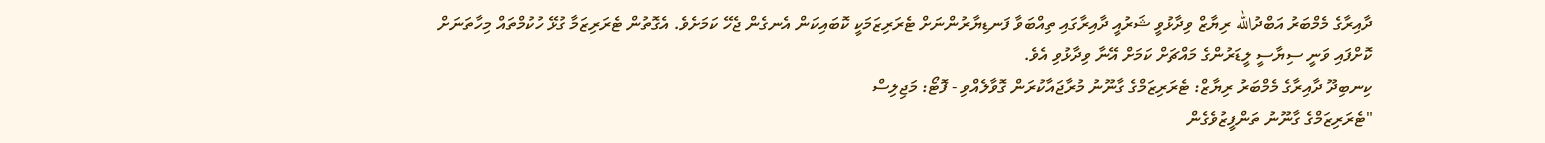ދާއިރާގެ މެމްބަރު އަބްދުالله ރިޔާޒް ވިދާޅުވީ ޝަރުއީ ދާއިރާގައި ތިއްބަވާ ފަނޑިޔާރުންނަށް ޓެރަރިޒަމަކީ ކޮބައިކަން އެނގެން ޖެހޭ ކަމަށެވެ. އެގޮތުން ޓެރަރިޒަމާ ގުޅޭ ހުކުމްތައް މިހާތަނަށް ކޮށްފައި ވަނީ ސިޔާސީ ލީޑަރުންގެ މައްޗަށް ކަމަށް އޭނާ ވިދާޅުވި އެވެ.
ކިނބިދޫ ދާއިރާގެ މެމްބަރު ރިޔާޒް: ޓެރަރިޒަމްގެ ގާނޫނު މުރާޖައާކުރަން ގޮވާލެއްވި - ފޮޓޯ: މަޖިލިސް
"ޓެރަރިޒަމްގެ ގާނޫނު ތަންފީޒުވެގެން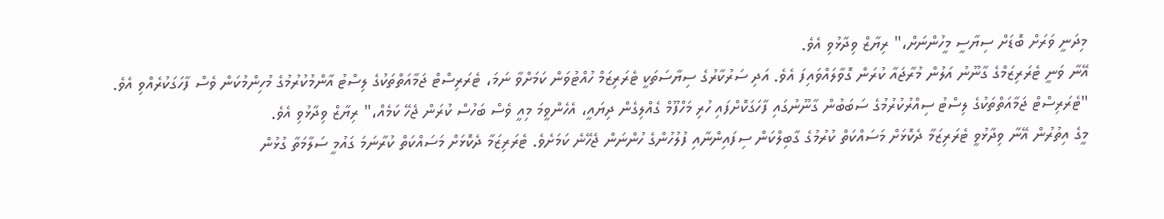މިދަނީ ވަރަށް ބޮޑަށް ސިޔާސީ މީހުންނަށް،" ރިޔާޒް ވިދާޅުވި އެވެ.
އޭނާ ވަނީ ޓެރަރިޒަމްގެ ގާނޫނު އަލުން މުރާޖައާ ކުރަން ގޮވާލައްވައިފަ އެވެ. އަދި ސަރުކާރުގެ ސިޔާސަތަކީ ޓެރަރިޒަމް ހުއްޓުވަން ކަމަށްވާ ނަމަ، ޓެރަރިސްޓް ޖަމާއަތްތަކުގެ ލިސްޓު އާންމުކުރުމުގެ މުހިންމުކަން ވެސް ފާހަގަކުރެއްވި އެވެ.
"ޓެރަރިސްޓް ޖަމާއަތްތަކުގެ ލިސްޓު ސިއްރުކުރުމުގެ ސަބަބުން ގާނޫނުގައި ފާހަގަކޮށްފައި ހުރި މަހްފޫމް ގެއްލިގެން ދިޔައީ، އެހެންވީމަ މިއީ ވެސް ބަހުސް ކުރަން ޖެހޭ ކަމެއް،" ރިޔާޒް ވިދާޅުވި އެވެ.
މީގެ އިތުރުން އޭނާ ވިދާޅުވީ ޓެރަރިޒަމާ ދެކޮޅަށް މަސައްކަތް ކުރުމުގެ ގާބިލްކަން ސިފައިންނާއި ފުލުހުންގެ ހުންނަން ޖެހޭނެ ކަމަށެވެ. ޓެރަރިޒަމާ ދެކޮޅަށް މަސައްކަތް ކުރާނަމަ ގައުމީ ސަލާމަތާ ގުޅުން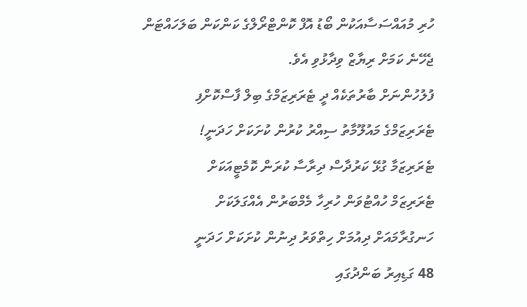ހުރި މުއައްސަސާއަކުން ބޯޑު އޮފް ކޮންޓްރޯލްގެ ކަންކަން ބަލަހައްޓަން ޖެހޭނެ ކަމަށް ރިޔާޒް ވިދާޅުވި އެވެ.
ފުލުހުންނަށް ބާރުތަކެއް ދީ ޓެރަރިޒަމްގެ ބިލް ފާސްކޮށްފި
ޓެރަރިޒަމްގެ މައުލޫމާތު ސިއްރު ކުރުން ކުށަކަށް ހަދަނީ!
ޓެރަރިޒަމާ ގުޅޭ ކަރުދާސް ދިރާސާ ކުރަން ކޮމެޓީއަކަށް
ޓެރަރިޒަމް ހުއްޓުވަން ހުރިހާ މެމްބަރުން އެއްގަލަކަށް
ހަނގުރާމައަށް ދިއުމަށް ހިތްވަރު ދިނުން ކުށަކަށް ހަދަނީ
48 ގަޑިއިރު ބަންދުގައި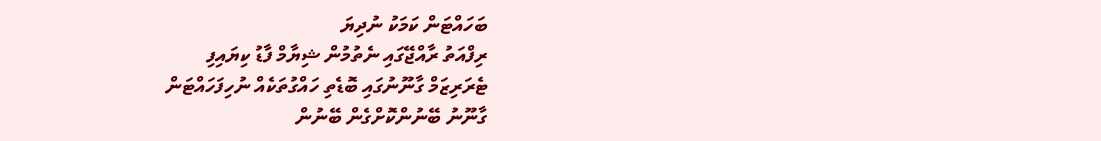ބަހައްޓަން ކަމަކު ނުދިޔަ
ރިފްއަތު ރާއްޖޭގައި ނެތުމުން ޝިޔާމް ފާޑު ކިޔައިފި
ޓެރަރިޒަމް ގާނޫނުގައި ބޮޑެތި ހައްގުތަކެއް ނުހިފަހައްޓަން
ގާނޫނު ބޭނުންކޮށްގެން ބޭނުން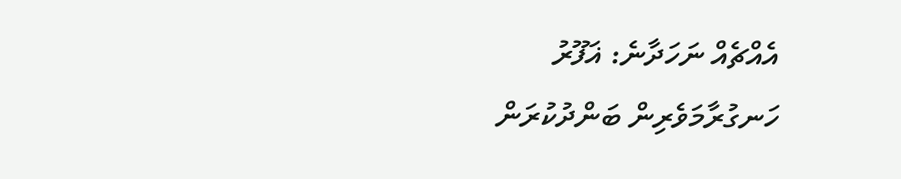އެއްޗެއް ނަހަދާނެ: ޣަފޫރު
ހަނގުރާމަވެރިން ބަންދުކުރަން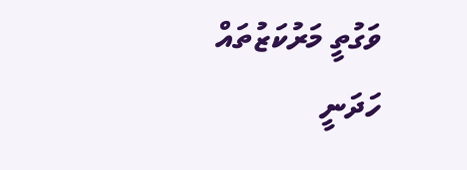ވަގުތީ މަރުކަޒުތައް ހަދަނީ